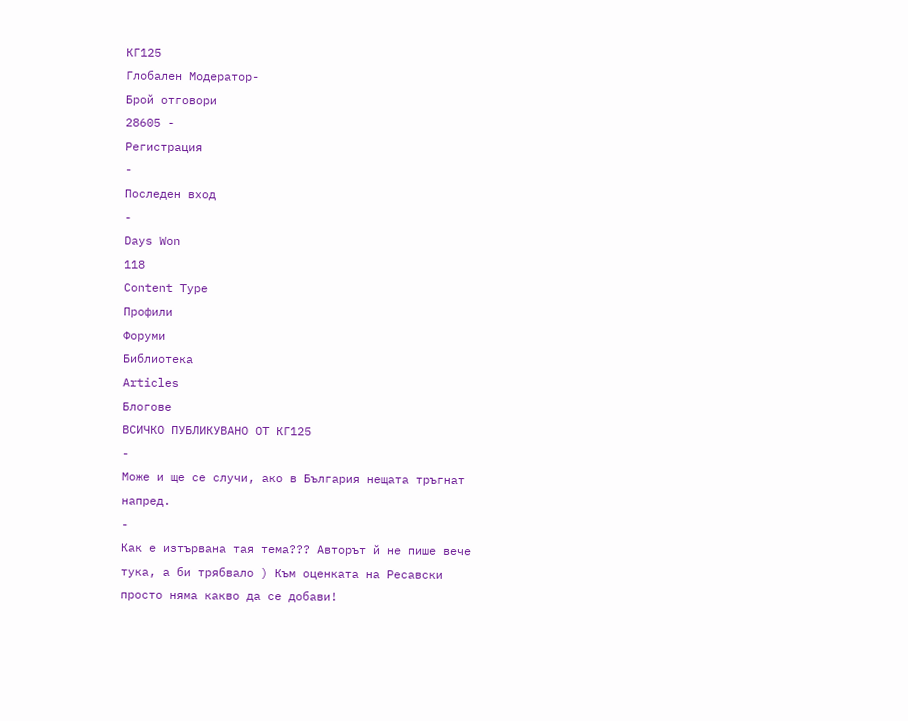КГ125
Глобален Модератор-
Брой отговори
28605 -
Регистрация
-
Последен вход
-
Days Won
118
Content Type
Профили
Форуми
Библиотека
Articles
Блогове
ВСИЧКО ПУБЛИКУВАНО ОТ КГ125
-
Може и ще се случи, ако в България нещата тръгнат напред.
-
Как е изтървана тая тема??? Авторът й не пише вече тука, а би трябвало ) Към оценката на Ресавски просто няма какво да се добави!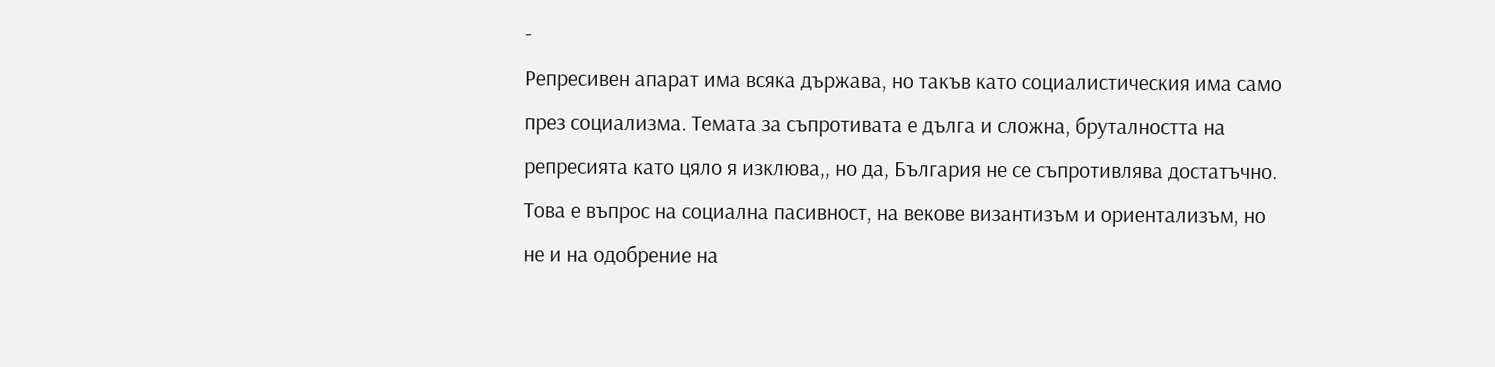-
Репресивен апарат има всяка държава, но такъв като социалистическия има само през социализма. Темата за съпротивата е дълга и сложна, бруталността на репресията като цяло я изклюва,, но да, България не се съпротивлява достатъчно. Това е въпрос на социална пасивност, на векове византизъм и ориентализъм, но не и на одобрение на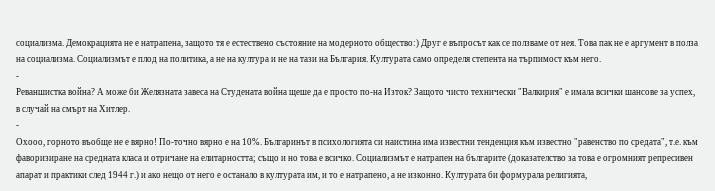социализма. Демокрацията не е натрапена, защото тя е естествено състояние на модерното общество:) Друг е въпросът как се ползваме от нея. Това пак не е аргумент в полза на социализма. Социализмът е плод на политика, а не на култура и не на тази на България. Културата само определя степента на търпимост към него.
-
Реваншистка война? А може би Желязната завеса на Студената война щеше да е просто по-на Изток? Защото чисто технически "Валкирия" е имала всички шансове за успех, в случай на смърт на Хитлер.
-
Охооо, горното въобще не е вярно! По-точно вярно е на 10%. Българинът в психологията си наистина има известни тенденция към известно "равенство по средата", т.е. към фаворизиране на средната класа и отричане на елитарността; също и но това е всичко. Социализмът е натрапен на българите (доказателство за това е огромният репресивен апарат и практики след 1944 г.) и ако нещо от него е останало в културата им, и то е натрапено, а не изконно. Културата би формурала религията,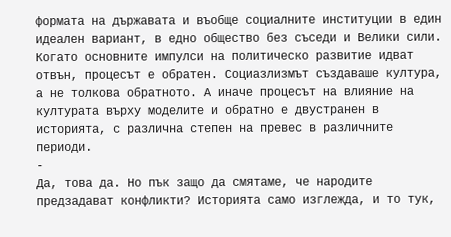формата на държавата и въобще социалните институции в един идеален вариант, в едно общество без съседи и Велики сили. Когато основните импулси на политическо развитие идват отвън, процесът е обратен. Социазлизмът създаваше култура, а не толкова обратното. А иначе процесът на влияние на културата върху моделите и обратно е двустранен в историята, с различна степен на превес в различните периоди.
-
Да, това да. Но пък защо да смятаме, че народите предзадават конфликти? Историята само изглежда, и то тук,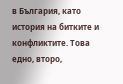в България, като история на битките и конфликтите. Това едно, второ,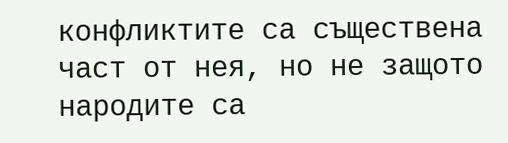конфликтите са съществена част от нея, но не защото народите са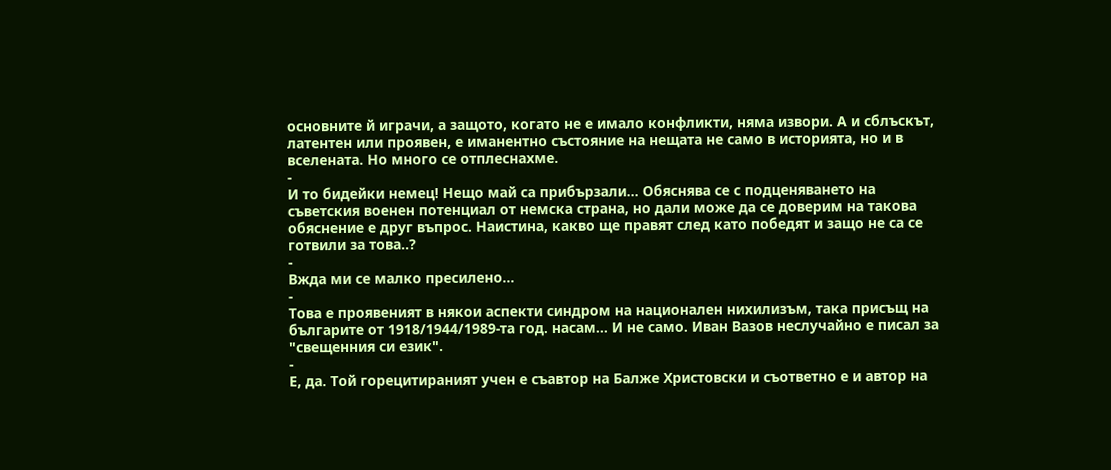основните й играчи, а защото, когато не е имало конфликти, няма извори. А и сблъскът, латентен или проявен, е иманентно състояние на нещата не само в историята, но и в вселената. Но много се отплеснахме.
-
И то бидейки немец! Нещо май са прибързали... Обяснява се с подценяването на съветския военен потенциал от немска страна, но дали може да се доверим на такова обяснение е друг въпрос. Наистина, какво ще правят след като победят и защо не са се готвили за това..?
-
Вжда ми се малко пресилено...
-
Това е проявеният в някои аспекти синдром на национален нихилизъм, така присъщ на българите от 1918/1944/1989-та год. насам... И не само. Иван Вазов неслучайно е писал за "свещенния си език".
-
Е, да. Той горецитираният учен е съавтор на Балже Христовски и съответно е и автор на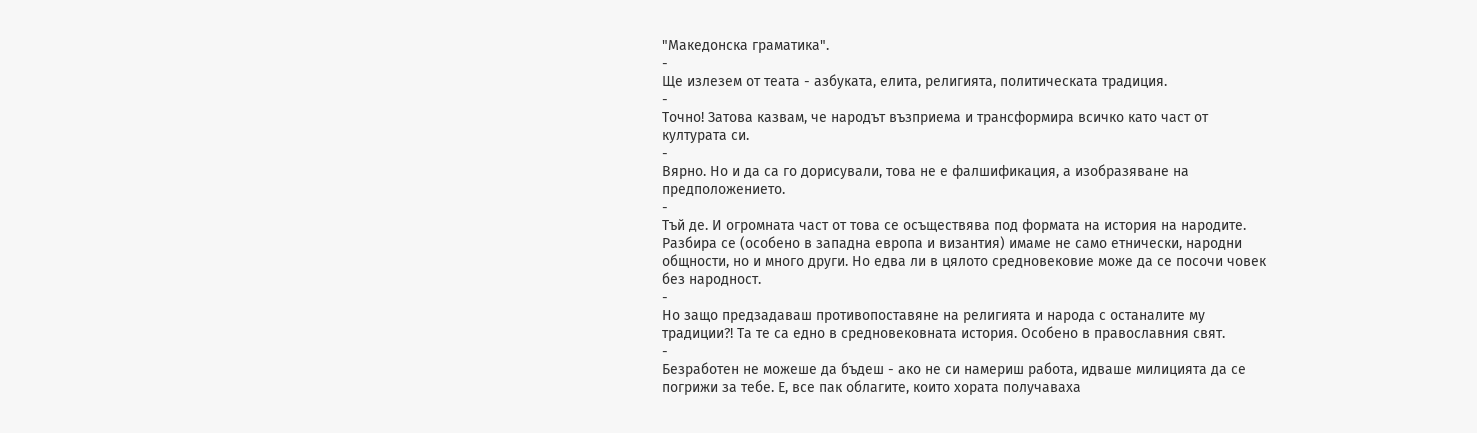"Македонска граматика".
-
Ще излезем от теата - азбуката, елита, религията, политическата традиция.
-
Точно! Затова казвам, че народът възприема и трансформира всичко като част от културата си.
-
Вярно. Но и да са го дорисували, това не е фалшификация, а изобразяване на предположението.
-
Тъй де. И огромната част от това се осъществява под формата на история на народите. Разбира се (особено в западна европа и византия) имаме не само етнически, народни общности, но и много други. Но едва ли в цялото средновековие може да се посочи човек без народност.
-
Но защо предзадаваш противопоставяне на религията и народа с останалите му традиции?! Та те са едно в средновековната история. Особено в православния свят.
-
Безработен не можеше да бъдеш - ако не си намериш работа, идваше милицията да се погрижи за тебе. Е, все пак облагите, които хората получаваха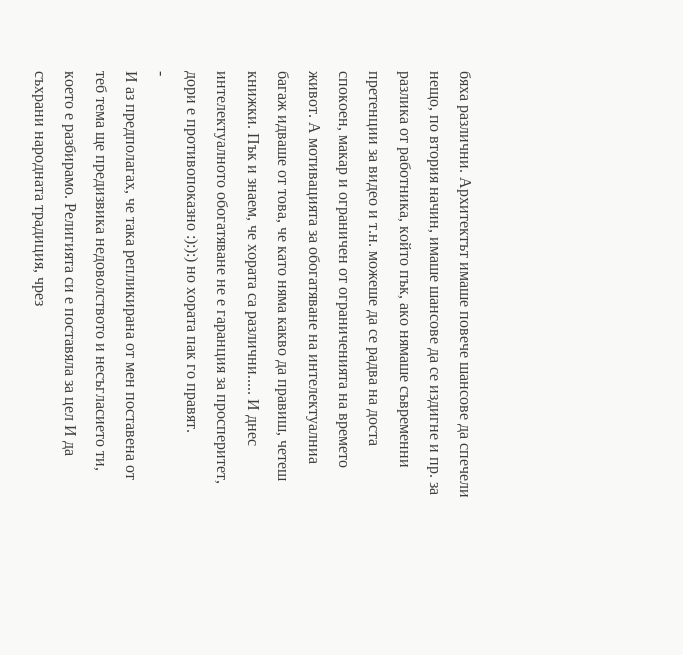бяха различни. Архитектът имаше повече шансове да спечели нещо, по втория начин, имаше шансове да се издигне и пр. за разлика от работника, който пък, ако нямаше съвременни претенции за видео и т.н. можеше да се радва на доста спокоен, макар и ограничен от ограниченията на времето живот. А мотивацията за обогатяване на интелектуалниа багаж идваше от това, че като няма какво да правиш, четеш книжки. Пък и знаем, че хората са различни..... И днес интелектуалното обогатяване не е гаранция за просперитет, дори е противопоказно :):):) но хората пак го правят.
-
И аз предполагах, че така репликирана от мен поставена от теб тема ще предизвика недоволството и несъгласието ти, което е разбирамо. Религията си е поставяла за цел И да съхрани народната традиция, чрез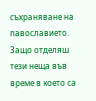съхраняване на павославието. Защо отделяш тези неща във време в което са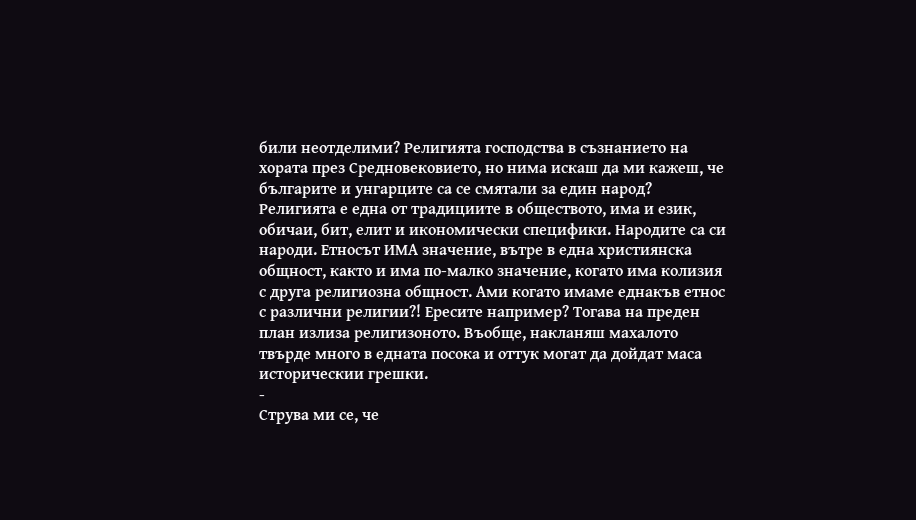били неотделими? Религията господства в съзнанието на хората през Средновековието, но нима искаш да ми кажеш, че българите и унгарците са се смятали за един народ? Религията е една от традициите в обществото, има и език, обичаи, бит, елит и икономически специфики. Народите са си народи. Етносът ИМА значение, вътре в една християнска общност, както и има по-малко значение, когато има колизия с друга религиозна общност. Ами когато имаме еднакъв етнос с различни религии?! Ересите например? Тогава на преден план излиза религизоното. Въобще, накланяш махалото твърде много в едната посока и оттук могат да дойдат маса историческии грешки.
-
Струва ми се, че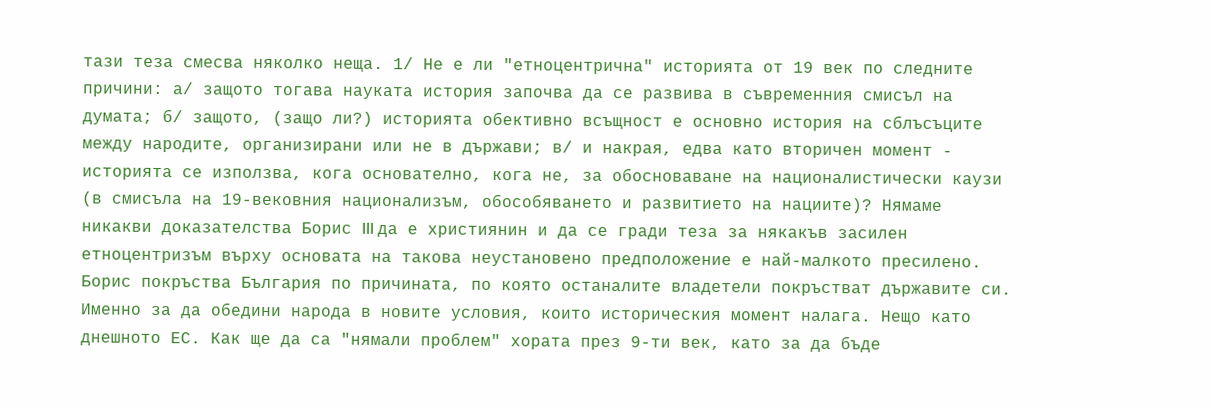тази теза смесва няколко неща. 1/ Не е ли "етноцентрична" историята от 19 век по следните причини: а/ защото тогава науката история започва да се развива в съвременния смисъл на думата; б/ защото, (защо ли?) историята обективно всъщност е основно история на сблъсъците между народите, организирани или не в държави; в/ и накрая, едва като вторичен момент - историята се използва, кога основателно, кога не, за обосноваване на националистически каузи (в смисъла на 19-вековния национализъм, обособяването и развитието на нациите)? Нямаме никакви доказателства Борис III да е християнин и да се гради теза за някакъв засилен етноцентризъм върху основата на такова неустановено предположение е най-малкото пресилено. Борис покръства България по причината, по която останалите владетели покръстват държавите си. Именно за да обедини народа в новите условия, които историческия момент налага. Нещо като днешното ЕС. Как ще да са "нямали проблем" хората през 9-ти век, като за да бъде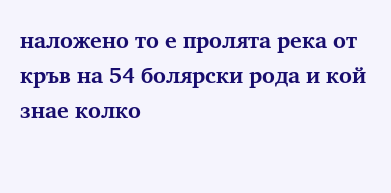наложено то е пролята река от кръв на 54 болярски рода и кой знае колко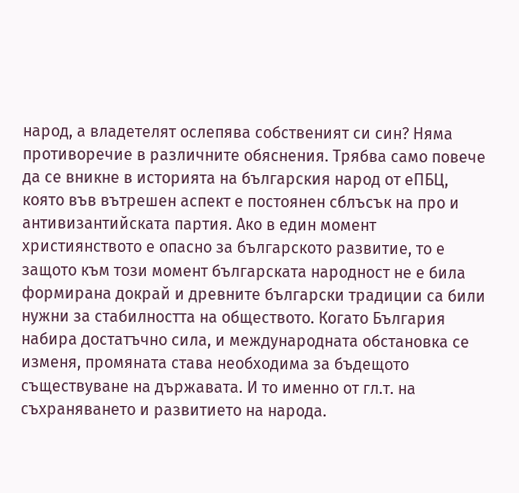народ, а владетелят ослепява собственият си син? Няма противоречие в различните обяснения. Трябва само повече да се вникне в историята на българския народ от еПБЦ, която във вътрешен аспект е постоянен сблъсък на про и антивизантийската партия. Ако в един момент християнството е опасно за българското развитие, то е защото към този момент българската народност не е била формирана докрай и древните български традиции са били нужни за стабилността на обществото. Когато България набира достатъчно сила, и международната обстановка се изменя, промяната става необходима за бъдещото съществуване на държавата. И то именно от гл.т. на съхраняването и развитието на народа.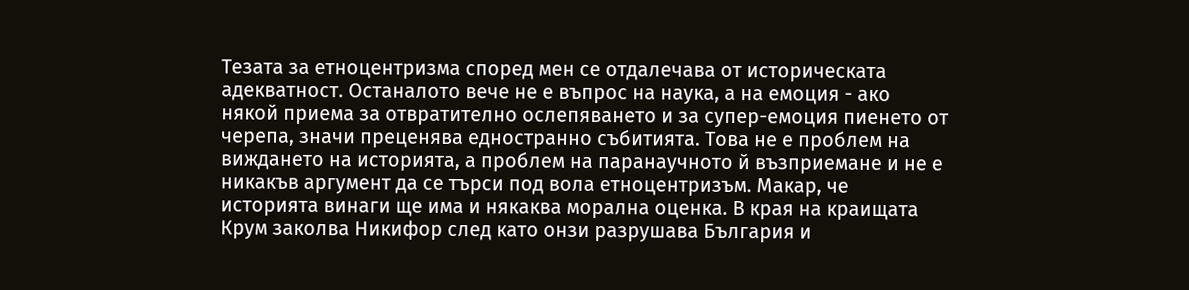Тезата за етноцентризма според мен се отдалечава от историческата адекватност. Останалото вече не е въпрос на наука, а на емоция - ако някой приема за отвратително ослепяването и за супер-емоция пиенето от черепа, значи преценява едностранно събитията. Това не е проблем на виждането на историята, а проблем на паранаучното й възприемане и не е никакъв аргумент да се търси под вола етноцентризъм. Макар, че историята винаги ще има и някаква морална оценка. В края на краищата Крум заколва Никифор след като онзи разрушава България и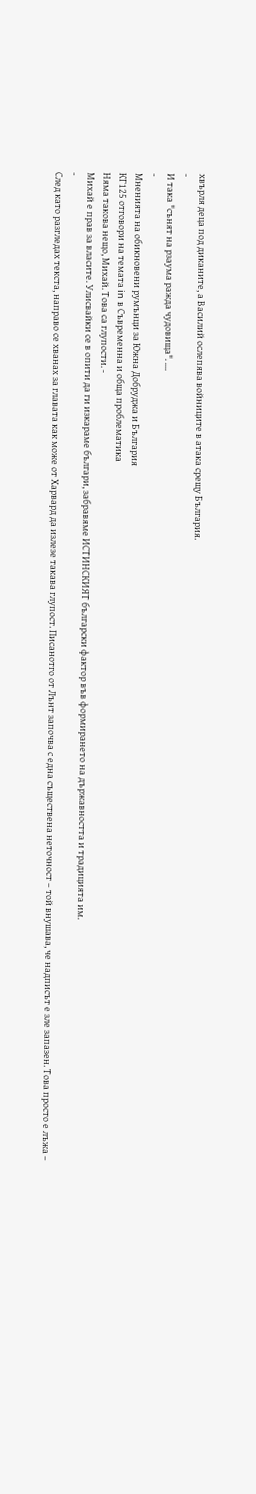хвърля деца под диканите, а Василий ослепява войниците в атака срещу България.
-
И така "сънят на рзаума ражда чудовища". ....
-
Мненията на обикновени румънци за Южна Добруджа и България
КГ125 отговори на темата in в Съвременна и обща проблематика
Няма такова нещо, Михай. Това са глупости. -
Михай е прав за власите. Улисвайки се в опити да ги изкараме българи, забравяме ИСТИНСКИЯТ български фактор във формирането на държавността и традицията им.
-
След като разгледах текста, направо се хванах за главата как може от Харвард да излезе такава глупост. Писанотго от Лънт започва с една съществена неточност – той внушава, че надписът е зле запазен. Това просто е лъжа –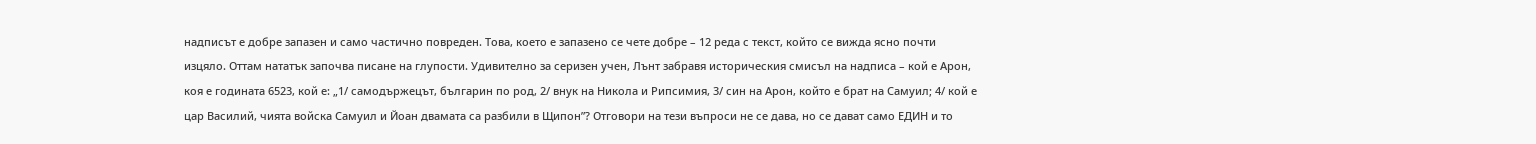надписът е добре запазен и само частично повреден. Това, което е запазено се чете добре – 12 реда с текст, който се вижда ясно почти изцяло. Оттам нататък започва писане на глупости. Удивително за серизен учен, Лънт забравя историческия смисъл на надписа – кой е Арон, коя е годината 6523, кой е: „1/ самодържецът, българин по род, 2/ внук на Никола и Рипсимия, 3/ син на Арон, който е брат на Самуил; 4/ кой е цар Василий, чията войска Самуил и Йоан двамата са разбили в Щипон”? Отговори на тези въпроси не се дава, но се дават само ЕДИН и то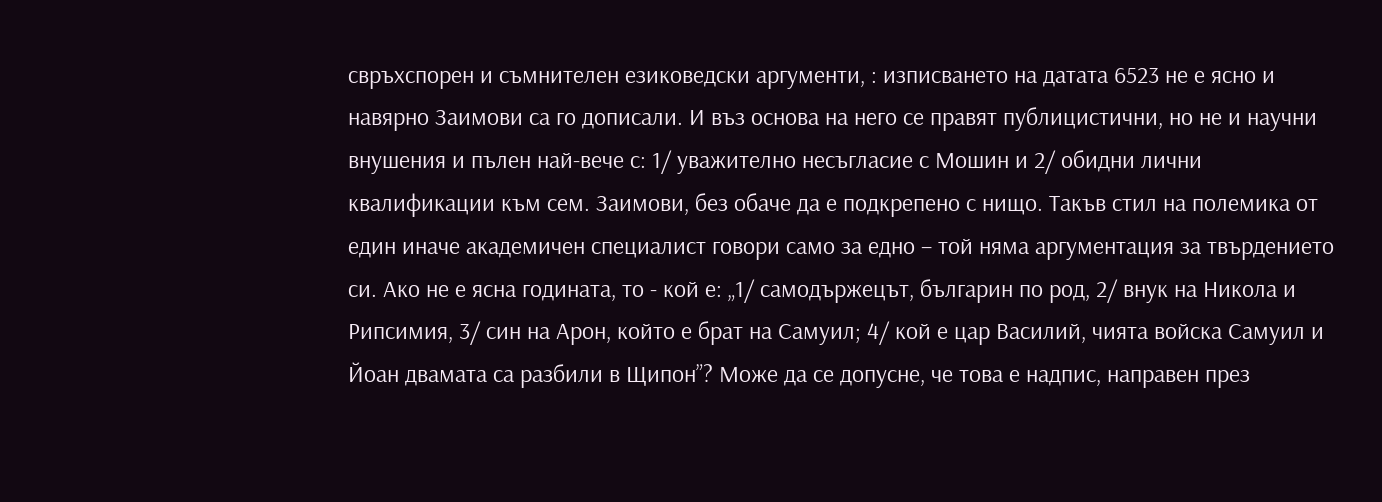свръхспорен и съмнителен езиковедски аргументи, : изписването на датата 6523 не е ясно и навярно Заимови са го дописали. И въз основа на него се правят публицистични, но не и научни внушения и пълен най-вече с: 1/ уважително несъгласие с Мошин и 2/ обидни лични квалификации към сем. Заимови, без обаче да е подкрепено с нищо. Такъв стил на полемика от един иначе академичен специалист говори само за едно – той няма аргументация за твърдението си. Ако не е ясна годината, то - кой е: „1/ самодържецът, българин по род, 2/ внук на Никола и Рипсимия, 3/ син на Арон, който е брат на Самуил; 4/ кой е цар Василий, чията войска Самуил и Йоан двамата са разбили в Щипон”? Може да се допусне, че това е надпис, направен през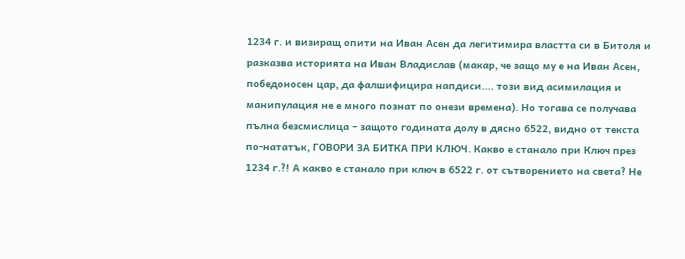1234 г. и визиращ опити на Иван Асен да легитимира властта си в Битоля и разказва историята на Иван Владислав (макар, че защо му е на Иван Асен, победоносен цар, да фалшифицира напдиси.... този вид асимилация и манипулация не е много познат по онези времена). Но тогава се получава пълна безсмислица – защото годината долу в дясно 6522, видно от текста по-нататък, ГОВОРИ ЗА БИТКА ПРИ КЛЮЧ. Какво е станало при Ключ през 1234 г.?! А какво е станало при ключ в 6522 г. от сътворението на света? Не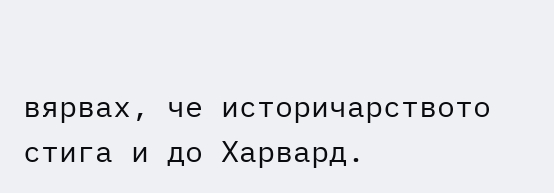вярвах, че историчарството стига и до Харвард.